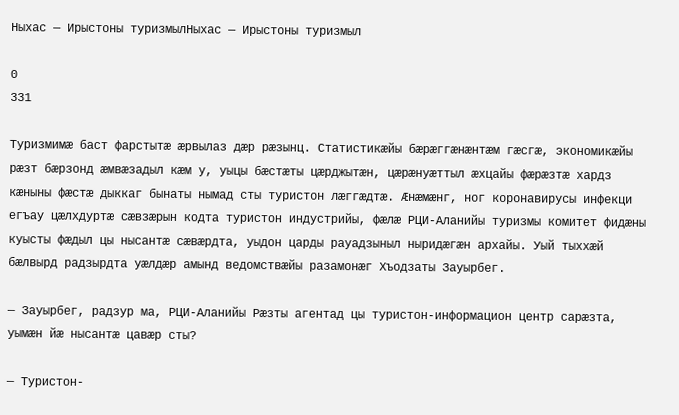Ныхас — Ирыстоны туризмылНыхас — Ирыстоны туризмыл

0
331

Туризмимӕ баст фарстытӕ ӕрвылаз дӕр рӕзынц. Статистикӕйы бӕрӕггӕнӕнтӕм гӕсгӕ, экономикӕйы рӕзт бӕрзонд ӕмвӕзадыл кӕм у, уыцы бӕстӕты цӕрджытӕн, цӕрӕнуӕттыл ӕхцайы фӕрӕзтӕ хардз кӕныны фӕстӕ дыккаг бынаты нымад сты туристон лӕггӕдтӕ. Ӕнӕмӕнг, ног коронавирусы инфекци егъау цӕлхдуртӕ сӕвзӕрын кодта туристон индустрийы, фӕлӕ РЦИ-Аланийы туризмы комитет фидӕны куысты фӕдыл цы нысантӕ сӕвӕрдта, уыдон царды рауадзыныл ныридӕгӕн архайы. Уый тыххӕй бӕлвырд радзырдта уӕлдӕр амынд ведомствӕйы разамонӕг Хъодзаты Зауырбег.

— Зауырбег, радзур ма, РЦИ-Аланийы Рӕзты агентад цы туристон-информацион центр сарӕзта, уымӕн йӕ нысантӕ цавӕр сты?

— Туристон-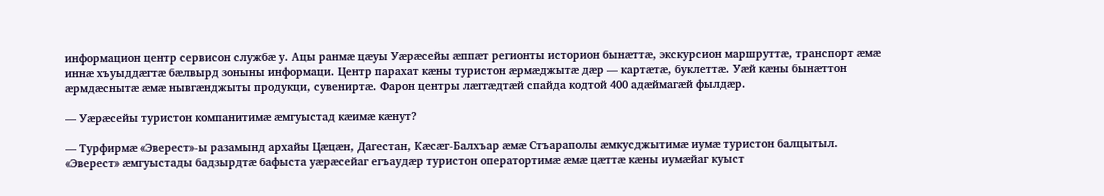информацион центр сервисон службӕ у. Ацы ранмӕ цӕуы Уӕрӕсейы ӕппӕт регионты историон бынӕттӕ, экскурсион маршруттӕ, транспорт ӕмӕ иннӕ хъуыддӕгтӕ бӕлвырд зоныны информаци. Центр парахат кӕны туристон ӕрмӕджытӕ дӕр — картӕтӕ, буклеттӕ. Уӕй кӕны бынӕттон ӕрмдӕснытӕ ӕмӕ нывгӕнджыты продукци, сувениртӕ. Фарон центры лӕггӕдтӕй спайда кодтой 400 адӕймагӕй фылдӕр.

— Уӕрӕсейы туристон компанитимӕ ӕмгуыстад кӕимӕ кӕнут?

— Турфирмӕ «Эверест»-ы разамынд архайы Цӕцӕн, Дагестан, Кӕсӕг-Балхъар ӕмӕ Стъараполы ӕмкусджытимӕ иумӕ туристон балцытыл. «Эверест» ӕмгуыстады бадзырдтӕ бафыста уӕрӕсейаг егъаудӕр туристон оператортимӕ ӕмӕ цӕттӕ кӕны иумӕйаг куыст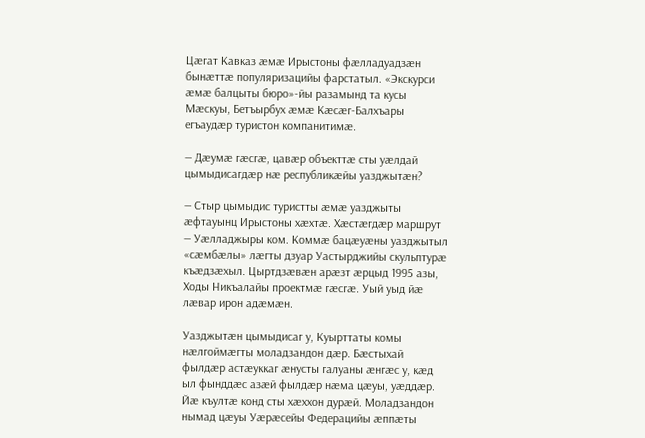Цӕгат Кавказ ӕмӕ Ирыстоны фӕлладуадзӕн бынӕттӕ популяризацийы фарстатыл. «Экскурси ӕмӕ балцыты бюро»-йы разамынд та кусы Мӕскуы, Бетъырбух ӕмӕ Кӕсӕг-Балхъары егъаудӕр туристон компанитимӕ.

— Дӕумӕ гӕсгӕ, цавӕр объекттӕ сты уӕлдай цымыдисагдӕр нӕ республикӕйы уазджытӕн?

— Стыр цымыдис туристты ӕмӕ уазджыты ӕфтауынц Ирыстоны хӕхтӕ. Хӕстӕгдӕр маршрут — Уӕлладжыры ком. Коммӕ бацӕуӕны уазджытыл «сӕмбӕлы» лӕгты дзуар Уастырджийы скульптурӕ къӕдзӕхыл. Цыртдзӕвӕн арӕзт ӕрцыд 1995 азы, Ходы Никъалайы проектмӕ гӕсгӕ. Уый уыд йӕ лӕвар ирон адӕмӕн.

Уазджытӕн цымыдисаг у, Куырттаты комы нӕлгоймӕгты моладзандон дӕр. Бӕстыхай фылдӕр астӕуккаг ӕнусты галуаны ӕнгӕс у, кӕд ыл фынддӕс азӕй фылдӕр нӕма цӕуы, уӕддӕр. Йӕ къултӕ конд сты хӕххон дурӕй. Моладзандон нымад цӕуы Уӕрӕсейы Федерацийы ӕппӕты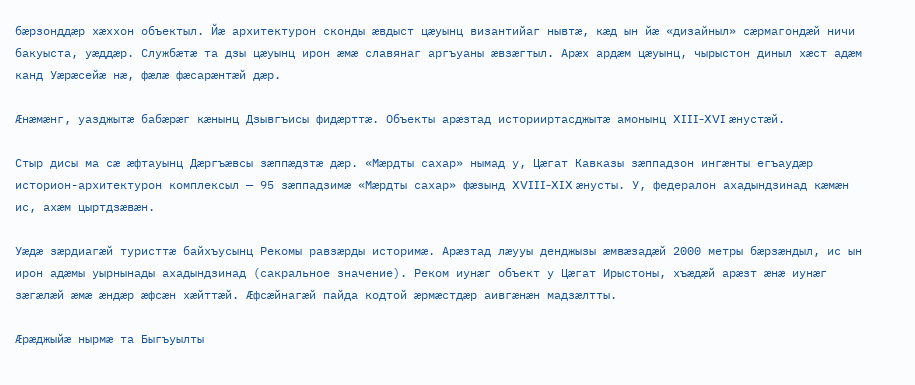бӕрзонддӕр хӕххон объектыл. Йӕ архитектурон сконды ӕвдыст цӕуынц византийаг нывтӕ, кӕд ын йӕ «дизайныл» сӕрмагондӕй ничи бакуыста, уӕддӕр. Службӕтӕ та дзы цӕуынц ирон ӕмӕ славянаг аргъуаны ӕвзӕгтыл. Арӕх ардӕм цӕуынц, чырыстон диныл хӕст адӕм канд Уӕрӕсейӕ нӕ, фӕлӕ фӕсарӕнтӕй дӕр.

Ӕнӕмӕнг, уазджытӕ бабӕрӕг кӕнынц Дзывгъисы фидӕрттӕ. Объекты арӕзтад историиртасджытӕ амонынц XIII-XVI ӕнустӕй.

Стыр дисы ма сӕ ӕфтауынц Дӕргъӕвсы зӕппӕдзтӕ дӕр. «Мӕрдты сахар» нымад у, Цӕгат Кавказы зӕппадзон ингӕнты егъаудӕр историон-архитектурон комплексыл — 95 зӕппадзимӕ «Мӕрдты сахар» фӕзынд XVIII-XIX ӕнусты. У, федералон ахадындзинад кӕмӕн ис, ахӕм цыртдзӕвӕн.

Уӕдӕ зӕрдиагӕй туристтӕ байхъусынц Рекомы равзӕрды историмӕ. Арӕзтад лӕууы денджызы ӕмвӕзадӕй 2000 метры бӕрзӕндыл, ис ын ирон адӕмы уырнынады ахадындзинад (сакральное значение). Реком иунӕг объект у Цӕгат Ирыстоны, хъӕдӕй арӕзт ӕнӕ иунӕг зӕгӕлӕй ӕмӕ ӕндӕр ӕфсӕн хӕйттӕй. Ӕфсӕйнагӕй пайда кодтой ӕрмӕстдӕр аивгӕнӕн мадзӕлтты.

Ӕрӕджыйӕ нырмӕ та Быгъуылты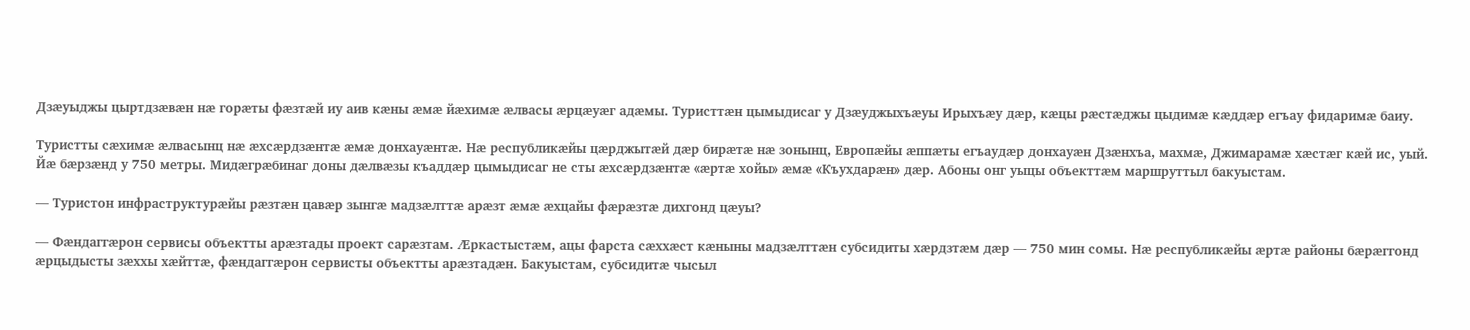Дзӕуыджы цыртдзӕвӕн нӕ горӕты фӕзтӕй иу аив кӕны ӕмӕ йӕхимӕ ӕлвасы ӕрцӕуӕг адӕмы. Туристтӕн цымыдисаг у Дзӕуджыхъӕуы Ирыхъӕу дӕр, кӕцы рӕстӕджы цыдимӕ кӕддӕр егъау фидаримӕ баиу.

Туристты сӕхимӕ ӕлвасынц нӕ ӕхсӕрдзӕнтӕ ӕмӕ донхауӕнтӕ. Нӕ республикӕйы цӕрджытӕй дӕр бирӕтӕ нӕ зонынц, Европӕйы ӕппӕты егъаудӕр донхауӕн Дзӕнхъа, махмӕ, Джимарамӕ хӕстӕг кӕй ис, уый. Йӕ бӕрзӕнд у 750 метры. Мидӕгрӕбинаг доны дӕлвӕзы къаддӕр цымыдисаг не сты ӕхсӕрдзӕнтӕ «ӕртӕ хойы» ӕмӕ «Къухдарӕн» дӕр. Абоны онг уыцы объекттӕм маршруттыл бакуыстам.

— Туристон инфраструктурӕйы рӕзтӕн цавӕр зынгӕ мадзӕлттӕ арӕзт ӕмӕ ӕхцайы фӕрӕзтӕ дихгонд цӕуы?

— Фӕндаггӕрон сервисы объектты арӕзтады проект сарӕзтам. Ӕркастыстӕм, ацы фарста сӕххӕст кӕныны мадзӕлттӕн субсидиты хӕрдзтӕм дӕр — 750 мин сомы. Нӕ республикӕйы ӕртӕ районы бӕрӕггонд ӕрцыдысты зӕххы хӕйттӕ, фӕндаггӕрон сервисты объектты арӕзтадӕн. Бакуыстам, субсидитӕ чысыл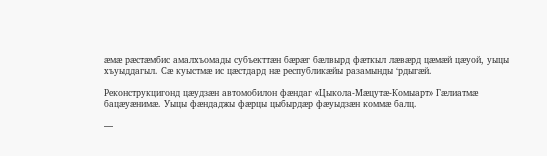ӕмӕ рӕстӕмбис амалхъомады субъекттӕн бӕрӕг бӕлвырд фӕткыл лӕвӕрд цӕмӕй цӕуой, уыцы хъуыддагыл. Сӕ куыстмӕ ис цӕстдард нӕ республикӕйы разамынды ‘рдыгӕй.

Реконструкцигонд цӕудзӕн автомобилон фӕндаг «Цыкола-Мӕцутӕ-Комыарт» Гӕлиатмӕ бацӕуӕнимӕ. Уыцы фӕндаджы фӕрцы цыбырдӕр фӕуыдзӕн коммӕ балц.

—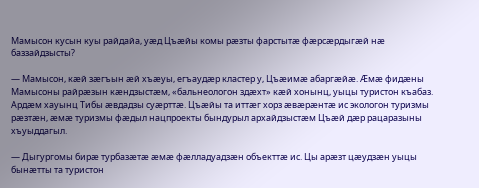Мамысон кусын куы райдайа, уӕд Цъӕйы комы рӕзты фарстытӕ фӕрсӕрдыгӕй нӕ баззайдзысты?

— Мамысон, кӕй зӕгъын ӕй хъӕуы, егъаудӕр кластер у, Цъӕимӕ абаргӕйӕ. Ӕмӕ фидӕны Мамысоны райрӕзын кӕндзыстӕм, «бальнеологон здӕхт» кӕй хонынц, уыцы туристон къабаз. Ардӕм хауынц Тибы ӕвдадзы суӕрттӕ. Цъӕйы та иттӕг хорз ӕвӕрӕнтӕ ис экологон туризмы рӕзтӕн, ӕмӕ туризмы фӕдыл нацпроекты бындурыл архайдзыстӕм Цъӕй дӕр рацаразыны хъуыддагыл.

— Дыгургомы бирӕ турбазӕтӕ ӕмӕ фӕлладуадзӕн объекттӕ ис. Цы арӕзт цӕудзӕн уыцы бынӕтты та туристон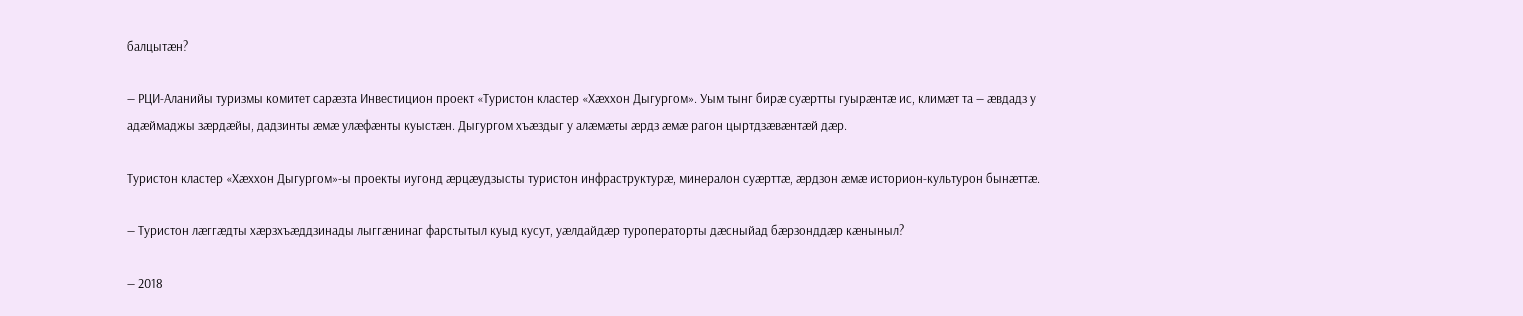балцытӕн?

— РЦИ-Аланийы туризмы комитет сарӕзта Инвестицион проект «Туристон кластер «Хӕххон Дыгургом». Уым тынг бирӕ суӕртты гуырӕнтӕ ис, климӕт та — ӕвдадз у адӕймаджы зӕрдӕйы, дадзинты ӕмӕ улӕфӕнты куыстӕн. Дыгургом хъӕздыг у алӕмӕты ӕрдз ӕмӕ рагон цыртдзӕвӕнтӕй дӕр.

Туристон кластер «Хӕххон Дыгургом»-ы проекты иугонд ӕрцӕудзысты туристон инфраструктурӕ, минералон суӕрттӕ, ӕрдзон ӕмӕ историон-культурон бынӕттӕ.

— Туристон лӕггӕдты хӕрзхъӕддзинады лыггӕнинаг фарстытыл куыд кусут, уӕлдайдӕр туроператорты дӕсныйад бӕрзонддӕр кӕныныл?

— 2018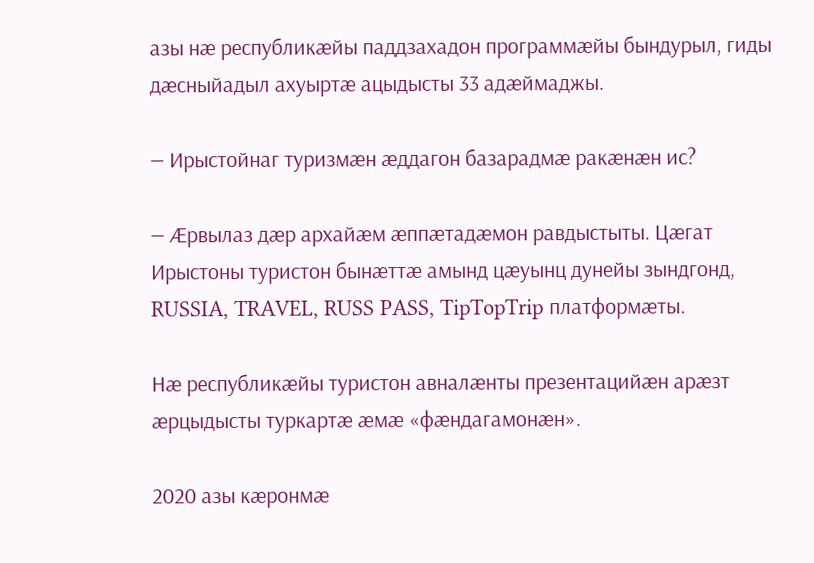азы нӕ республикӕйы паддзахадон программӕйы бындурыл, гиды дӕсныйадыл ахуыртӕ ацыдысты 33 адӕймаджы.

— Ирыстойнаг туризмӕн ӕддагон базарадмӕ ракӕнӕн ис?

— Ӕрвылаз дӕр архайӕм ӕппӕтадӕмон равдыстыты. Цӕгат Ирыстоны туристон бынӕттӕ амынд цӕуынц дунейы зындгонд, RUSSIA, TRAVEL, RUSS PASS, TipTopTrip платформӕты.

Нӕ республикӕйы туристон авналӕнты презентацийӕн арӕзт ӕрцыдысты туркартӕ ӕмӕ «фӕндагамонӕн».

2020 азы кӕронмӕ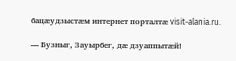бацӕудзыстӕм интернет порталтӕ visit-alania.ru.

— Бузныг, Зауырбег, дӕ дзуаппытӕй!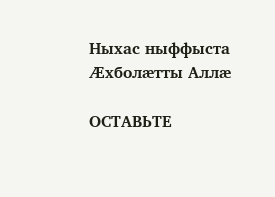Ныхас ныффыста Ӕхболӕтты Аллӕ

ОСТАВЬТЕ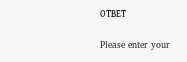ОТВЕТ

Please enter your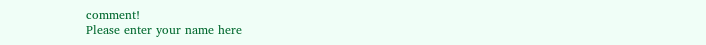comment!
Please enter your name here